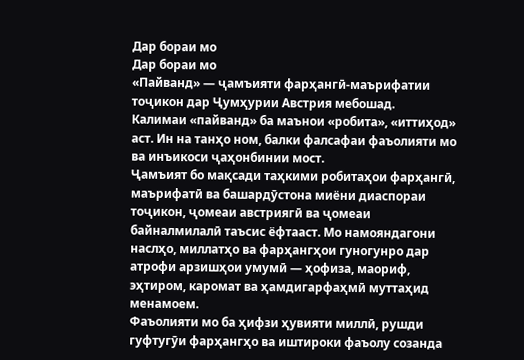Дар бораи мо
Дар бораи мо
«Пайванд» — ҷамъияти фарҳангӣ-маърифатии тоҷикон дар Ҷумҳурии Австрия мебошад.
Калимаи «пайванд» ба маънои «робита», «иттиҳод» аст. Ин на танҳо ном, балки фалсафаи фаъолияти мо ва инъикоси ҷаҳонбинии мост.
Ҷамъият бо мақсади таҳкими робитаҳои фарҳангӣ, маърифатӣ ва башардӯстона миёни диаспораи тоҷикон, ҷомеаи австриягӣ ва ҷомеаи байналмилалӣ таъсис ёфтааст. Мо намояндагони наслҳо, миллатҳо ва фарҳангҳои гуногунро дар атрофи арзишҳои умумӣ — ҳофиза, маориф, эҳтиром, каромат ва ҳамдигарфаҳмӣ муттаҳид менамоем.
Фаъолияти мо ба ҳифзи ҳувияти миллӣ, рушди гуфтугӯи фарҳангҳо ва иштироки фаъолу созанда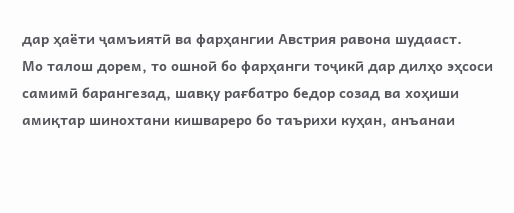дар ҳаёти ҷамъиятӣ ва фарҳангии Австрия равона шудааст.
Мо талош дорем, то ошноӣ бо фарҳанги тоҷикӣ дар дилҳо эҳсоси самимӣ барангезад, шавқу рағбатро бедор созад ва хоҳиши амиқтар шинохтани кишвареро бо таърихи куҳан, анъанаи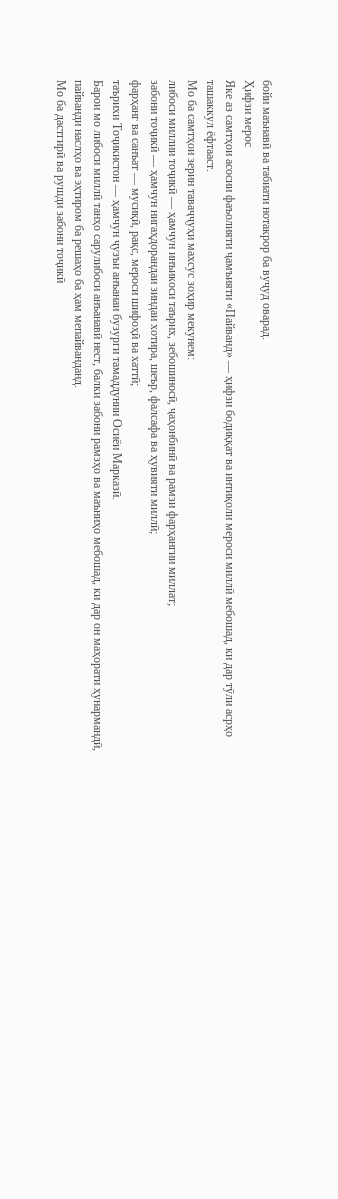бойи маънавӣ ва табиати нотакрор ба вуҷуд оварад.
Ҳифзи мерос
Яке аз самтҳои асосии фаъолияти ҷамъияти «Пайванд» — ҳифзи бодиққат ва интиқоли мероси миллӣ мебошад, ки дар тӯли асрҳо ташаккул ёфтааст.
Мо ба самтҳои зерин таваҷҷуҳи махсус зоҳир мекунем:
либоси миллии тоҷикӣ — ҳамчун инъикоси таърих, зебошиносӣ, ҷаҳонбинӣ ва рамзи фарҳангии миллат;
забони тоҷикӣ — ҳамчун нигаҳдорандаи зиндаи хотира, шеър, фалсафа ва ҳувияти миллӣ;
фарҳанг ва санъат — мусиқӣ, рақс, мероси шифоҳӣ ва хаттӣ;
таърихи Тоҷикистон — ҳамчун ҷузъи анъанаи бузурги тамаддунии Осиёи Марказӣ.
Барои мо либоси миллӣ танҳо сарулибоси анъанавӣ нест, балки забони рамзҳо ва маъниҳо мебошад, ки дар он маҳорати ҳунармандӣ, пайванди наслҳо ва эҳтиром ба решаҳо ба ҳам мепайванданд.
Мо ба дастгирӣ ва рушди забони тоҷикӣ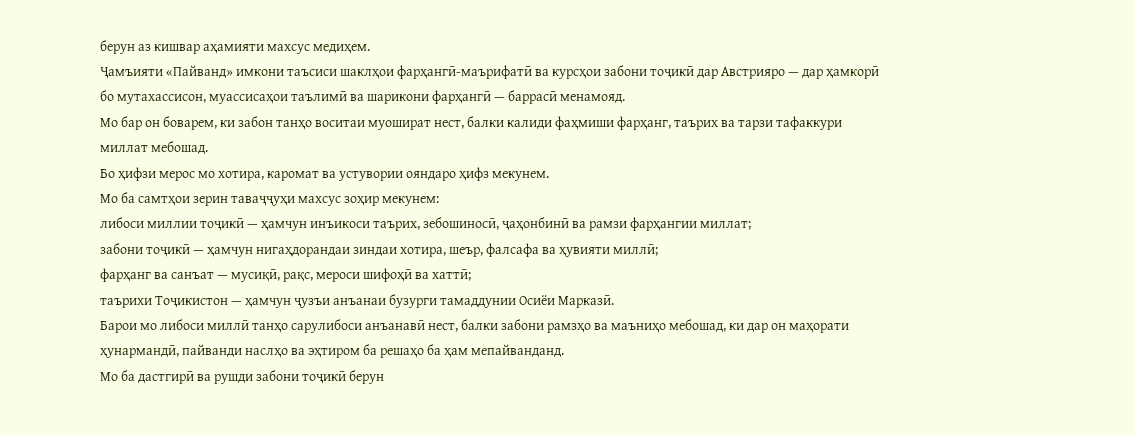берун аз кишвар аҳамияти махсус медиҳем.
Ҷамъияти «Пайванд» имкони таъсиси шаклҳои фарҳангӣ-маърифатӣ ва курсҳои забони тоҷикӣ дар Австрияро — дар ҳамкорӣ бо мутахассисон, муассисаҳои таълимӣ ва шарикони фарҳангӣ — баррасӣ менамояд.
Мо бар он боварем, ки забон танҳо воситаи муошират нест, балки калиди фаҳмиши фарҳанг, таърих ва тарзи тафаккури миллат мебошад.
Бо ҳифзи мерос мо хотира, каромат ва устувории ояндаро ҳифз мекунем.
Мо ба самтҳои зерин таваҷҷуҳи махсус зоҳир мекунем:
либоси миллии тоҷикӣ — ҳамчун инъикоси таърих, зебошиносӣ, ҷаҳонбинӣ ва рамзи фарҳангии миллат;
забони тоҷикӣ — ҳамчун нигаҳдорандаи зиндаи хотира, шеър, фалсафа ва ҳувияти миллӣ;
фарҳанг ва санъат — мусиқӣ, рақс, мероси шифоҳӣ ва хаттӣ;
таърихи Тоҷикистон — ҳамчун ҷузъи анъанаи бузурги тамаддунии Осиёи Марказӣ.
Барои мо либоси миллӣ танҳо сарулибоси анъанавӣ нест, балки забони рамзҳо ва маъниҳо мебошад, ки дар он маҳорати ҳунармандӣ, пайванди наслҳо ва эҳтиром ба решаҳо ба ҳам мепайванданд.
Мо ба дастгирӣ ва рушди забони тоҷикӣ берун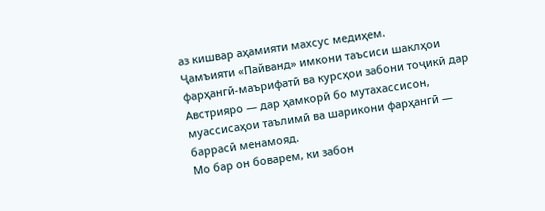аз кишвар аҳамияти махсус медиҳем.
Ҷамъияти «Пайванд» имкони таъсиси шаклҳои фарҳангӣ-маърифатӣ ва курсҳои забони тоҷикӣ дар Австрияро — дар ҳамкорӣ бо мутахассисон, муассисаҳои таълимӣ ва шарикони фарҳангӣ — баррасӣ менамояд.
Мо бар он боварем, ки забон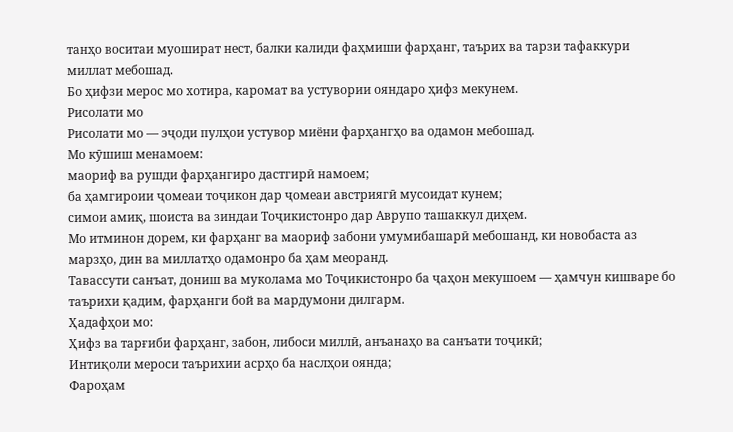танҳо воситаи муошират нест, балки калиди фаҳмиши фарҳанг, таърих ва тарзи тафаккури миллат мебошад.
Бо ҳифзи мерос мо хотира, каромат ва устувории ояндаро ҳифз мекунем.
Рисолати мо
Рисолати мо — эҷоди пулҳои устувор миёни фарҳангҳо ва одамон мебошад.
Мо кӯшиш менамоем:
маориф ва рушди фарҳангиро дастгирӣ намоем;
ба ҳамгироии ҷомеаи тоҷикон дар ҷомеаи австриягӣ мусоидат кунем;
симои амиқ, шоиста ва зиндаи Тоҷикистонро дар Аврупо ташаккул диҳем.
Мо итминон дорем, ки фарҳанг ва маориф забони умумибашарӣ мебошанд, ки новобаста аз марзҳо, дин ва миллатҳо одамонро ба ҳам меоранд.
Тавассути санъат, дониш ва муколама мо Тоҷикистонро ба ҷаҳон мекушоем — ҳамчун кишваре бо таърихи қадим, фарҳанги бой ва мардумони дилгарм.
Ҳадафҳои мо:
Ҳифз ва тарғиби фарҳанг, забон, либоси миллӣ, анъанаҳо ва санъати тоҷикӣ;
Интиқоли мероси таърихии асрҳо ба наслҳои оянда;
Фароҳам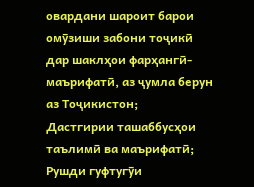овардани шароит барои омӯзиши забони тоҷикӣ дар шаклҳои фарҳангӣ-маърифатӣ, аз ҷумла берун аз Тоҷикистон;
Дастгирии ташаббусҳои таълимӣ ва маърифатӣ;
Рушди гуфтугӯи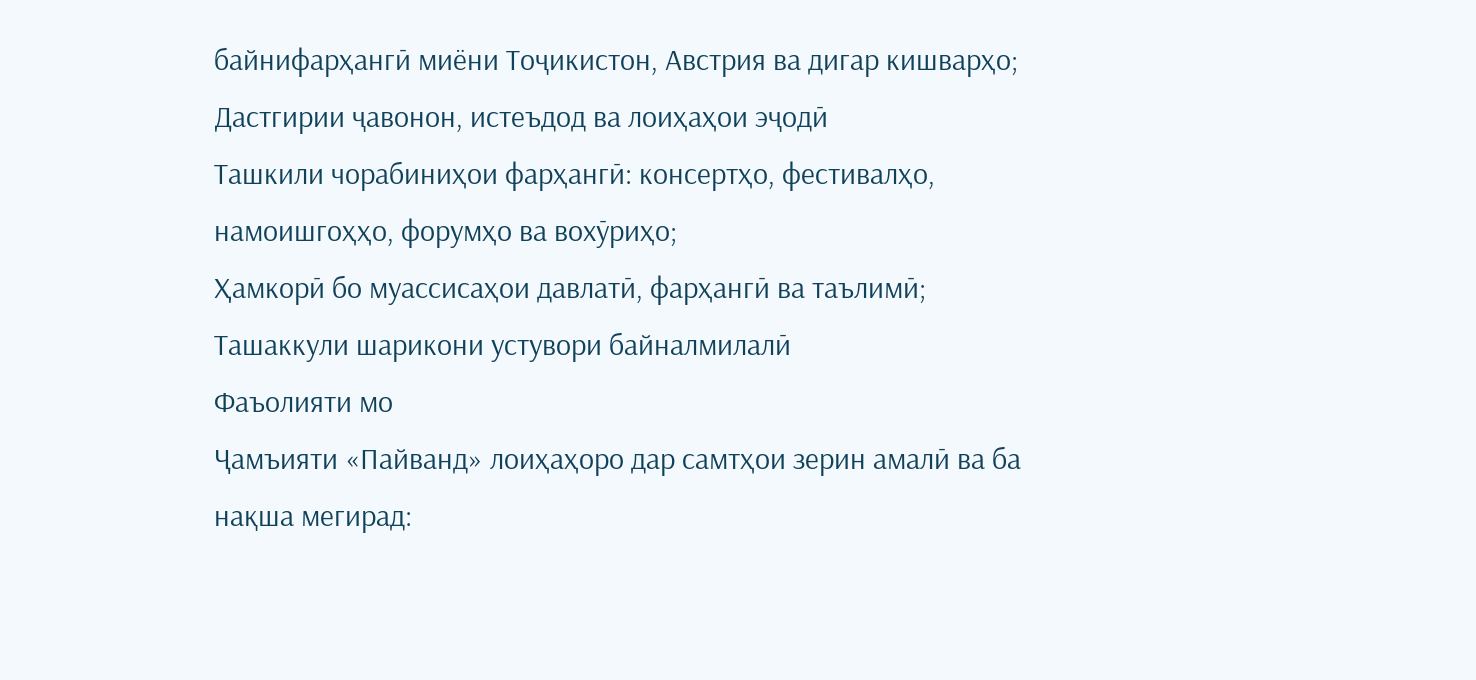байнифарҳангӣ миёни Тоҷикистон, Австрия ва дигар кишварҳо;
Дастгирии ҷавонон, истеъдод ва лоиҳаҳои эҷодӣ
Ташкили чорабиниҳои фарҳангӣ: консертҳо, фестивалҳо, намоишгоҳҳо, форумҳо ва вохӯриҳо;
Ҳамкорӣ бо муассисаҳои давлатӣ, фарҳангӣ ва таълимӣ;
Ташаккули шарикони устувори байналмилалӣ
Фаъолияти мо
Ҷамъияти «Пайванд» лоиҳаҳоро дар самтҳои зерин амалӣ ва ба нақша мегирад: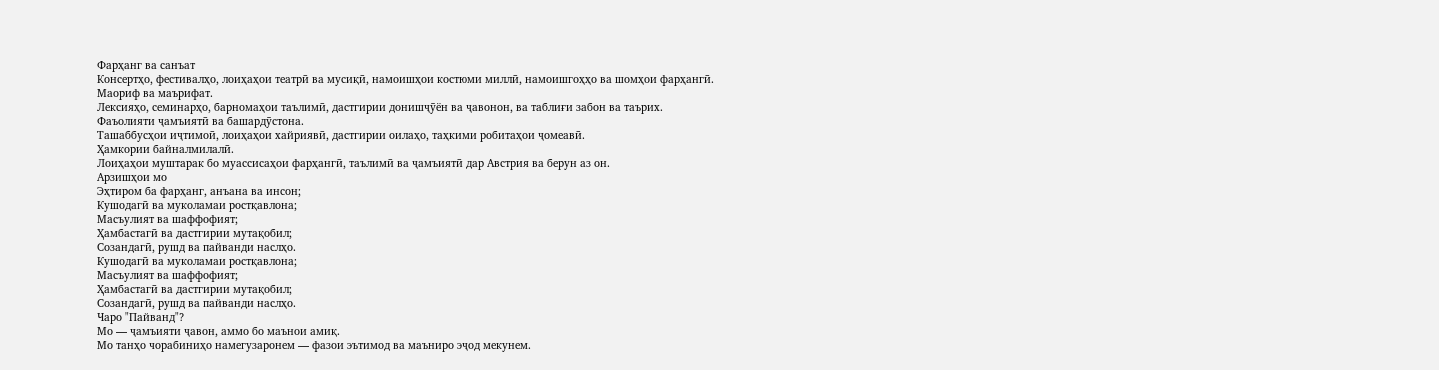Фарҳанг ва санъат
Консертҳо, фестивалҳо, лоиҳаҳои театрӣ ва мусиқӣ, намоишҳои костюми миллӣ, намоишгоҳҳо ва шомҳои фарҳангӣ.
Маориф ва маърифат.
Лексияҳо, семинарҳо, барномаҳои таълимӣ, дастгирии донишҷӯён ва ҷавонон, ва таблиғи забон ва таърих.
Фаъолияти ҷамъиятӣ ва башардӯстона.
Ташаббусҳои иҷтимоӣ, лоиҳаҳои хайриявӣ, дастгирии оилаҳо, таҳкими робитаҳои ҷомеавӣ.
Ҳамкории байналмилалӣ.
Лоиҳаҳои муштарак бо муассисаҳои фарҳангӣ, таълимӣ ва ҷамъиятӣ дар Австрия ва берун аз он.
Арзишҳои мо
Эҳтиром ба фарҳанг, анъана ва инсон;
Кушодагӣ ва муколамаи ростқавлона;
Масъулият ва шаффофият;
Ҳамбастагӣ ва дастгирии мутақобил;
Созандагӣ, рушд ва пайванди наслҳо.
Кушодагӣ ва муколамаи ростқавлона;
Масъулият ва шаффофият;
Ҳамбастагӣ ва дастгирии мутақобил;
Созандагӣ, рушд ва пайванди наслҳо.
Чаро "Пайванд"?
Мо — ҷамъияти ҷавон, аммо бо маънои амиқ.
Мо танҳо чорабиниҳо намегузаронем — фазои эътимод ва маъниро эҷод мекунем.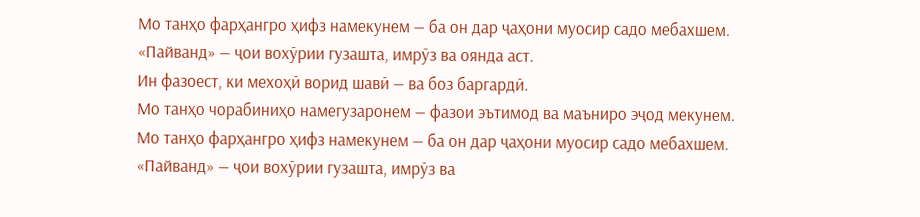Мо танҳо фарҳангро ҳифз намекунем — ба он дар ҷаҳони муосир садо мебахшем.
«Пайванд» — ҷои вохӯрии гузашта, имрӯз ва оянда аст.
Ин фазоест, ки мехоҳӣ ворид шавӣ — ва боз баргардӣ.
Мо танҳо чорабиниҳо намегузаронем — фазои эътимод ва маъниро эҷод мекунем.
Мо танҳо фарҳангро ҳифз намекунем — ба он дар ҷаҳони муосир садо мебахшем.
«Пайванд» — ҷои вохӯрии гузашта, имрӯз ва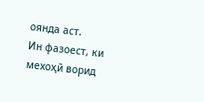оянда аст.
Ин фазоест, ки мехоҳӣ ворид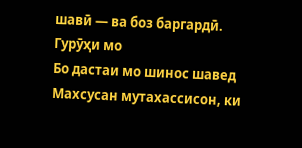шавӣ — ва боз баргардӣ.
Гурӯҳи мо
Бо дастаи мо шинос шавед
Махсусан мутахассисон, ки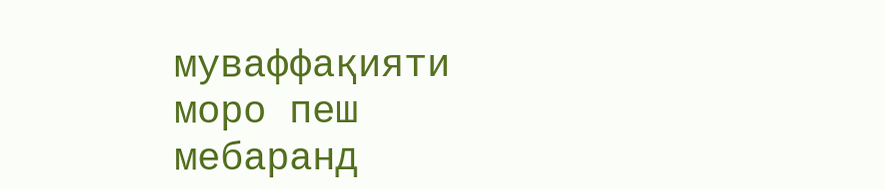муваффақияти моро пеш мебаранд